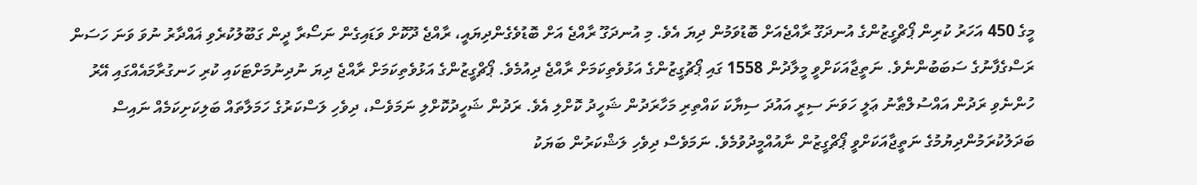މީގެ 450 އަހަރު ކުރިން ޕޯޗްގީޒުންގެ އުނދަގޫ ރާއްޖެއަށް ބޮޑުވަމުން ދިޔަ އެވެ. މި އުނދަގޫ ރާއްޖެ އަށް ބޮޑުވެގެންދިޔައީ، ރާއްޖެ ދޫކޮށް ވަޑައިގެން ނަސޯރާ ދީން ގަބޫލުކުރެވި ޣައްދާރު ނުވަ ވަނަ ހަސަން ރަސްގެފާނުގެ ސަބަބުންނެވެ. ނަތީޖާއަކަށްވީ މީލާދުން 1558 ގައި ޕޯޗުގީޒުންގެ އަޅުވެތިކަމަށް ރާއްޖެ ދިއުމެވެ. ޕޯޗްގީޒުންގެ އަޅުވެތިކަމަށް ރާއްޖެ ދިޔަ ނުދިނުމަށްޓަކައި ކުރި ހަނގުރާމައެއްގައި އޭރު ހުންނެވި ރަދުން އައްސުލްޠާނު ޢަލީ ހަވަނަ ސިރީ އައުދަ ސިޔާކަ ކައްތިރި މަހާރަދުން ޝަހީދު ކޮށްލި އެވެ. ރަދުން ޝަހީދުކޮށްލި ނަމަވެސް، ދިވެހި ލަސްކަރުގެ ހަމަލާތައް ބަލިކަށިކަމެއް ނައިސް ބަދަލުކުރަމުންދިޔުމުގެ ނަތީޖާއަކަށްވީ ޕޯޗްގީޒުން ނާއުއްމީދުވުމެވެ. ނަމަވެސް ދިވެހި ލަޝްކަރުން ބަޔަކު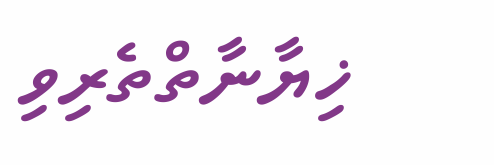ޚިޔާނާތްތެރިވި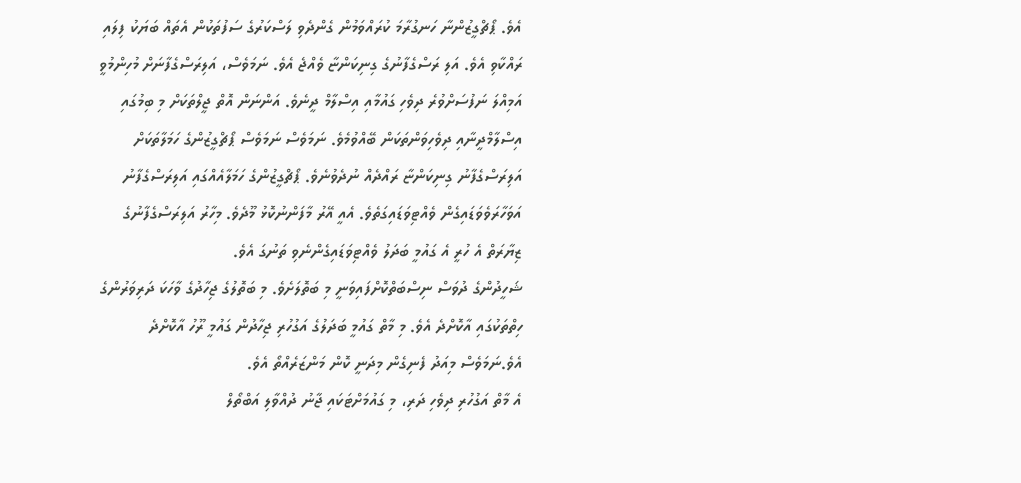އެވެ. ޕޯޗްގީޒުންނާ ހަނގުރާމަ ކުރައްވަމުން ގެންދެވި ލަސްކަރުގެ ސަފުތަކުން އެތައް ބަޔަކު ފިލައި ރައްކާވި އެވެ. އަލި ރަސްގެފާނުގެ ގިނިކަންޏާ ވެއްޖެ އެވެ. ނަމަވެސް، އަލިރަސްގެފާނަށް މުހިންމުވީ އަމިއްލަ ނަފުސަށްވުރެ ދިވެހި ގައުމާއި އިސްލާމް ދީނެވެ. އަންނަން އޮތް ޖީލްތަކަށް މި ބިމުގައި އިސްލާމްދީނާއި ދިވެހިވަންތަކަން ބޭއްވުމެވެ. ނަމަވެސް ނަމަވެސް ޕޯޗްގީޒުންގެ ހަމަލާތަކަށް އަލިރަސްގެފާނު ގިނިކަންޏާ ރައްދެއް ނުދެވުނެވެ. ޕޯޗްގީޒުންގެ ހަމަލާއެއްގައި އަލިރަސްގެފާނު އަވަހާރަވެވަޑައިގެން ވެއްޓިވަޑައިގަތެވެ. އެއީ އޭރު މާފަންނުކޮޅު މޫދެވެ. މިހާރު އަލިރަސްގެފާނުގެ ޒިޔާރަތް އެ ހުރީ އެ ގައުމީ ބަދަލު ވެއްޓިވަޑައިގެންނެވި ތަނުގަ އެވެ.
ޝަހީދުންގެ ދުވަސް ނިސްބަތްކޮށްފައިވަނީ މި ބަތޮލަށެވެ. މި ބަތޮލުގެ ޖިހާދުގެ ވާހަކަ ދަރިވަރުންގެ ހިތްތަކުގައި އާކޮށްދެ އެވެ. މި މާތް ގައުމީ ބަދަލުގެ އަގުހުރި ޖިހާދުން ގައުމީ ރޫހު އާކޮށްދެ އެވެ.ނަމަވެސް މިއަދު ފެނިގެން މިދަނީ ކޮން މަންޒަރެއްތޯ އެވެ.
އެ މާތް އަގުހުރި ދިވެހި ދަރި، މި ގައުމަށްޓަކައި ޖާނު ދުއްވާލި އަބްތޯލް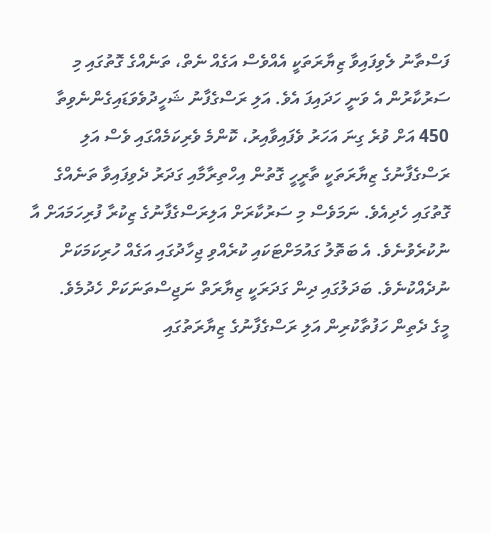ފަސްތާނު ލެވިފައިވާ ޒިޔާރަތަކީ އެއްވެސް އަގެއް ނެތް، ތަނެއްގެ ގޮތުގައި މި ސަރުކާރުން އެ ވަނީ ހަދައިފަ އެވެ. އަލި ރަސްގެފާނު ޝަހީދުވެވަޑައިގެންނެވިތާ 450 އަށް ވުރެ ގިނަ އަހަރު ވެފައިވާއިރު، ކޮންމެ ވެރިކަމެއްގައި ވެސް އަލި ރަސްގެފާނުގެ ޒިޔާރަތަކީ ތާރީހީ ގޮތުން އިހްތިރާމާއި ގަދަރު ދެވިފައިވާ ތަނެއްގެ ގޮތުގައި ހެދިއެވެ. ނަމަވެސް މި ސަރުކާރަށް އަލިރަސްގެފާނުގެ ޒިކުރާ ފުރިހަމައަށް އާ ނުކުރެވުނެވެ. އެ ބަތޮލު ގައުމަށްޓަކައި ކުރެއްވި ޖިހާދުގައި އަގެއް ހުރިކަމަކަށް ނުދެއްކުނެވެ. ބަދަލުގައި ދިން ގަދަރަކީ ޒިޔާރަތް ނަޖިސްތަނަކަށް ހެދުމެވެ.
މީގެ ދެތިން ހަފުތާކުރިން އަލި ރަސްގެފާނުގެ ޒިޔާރަތުގައި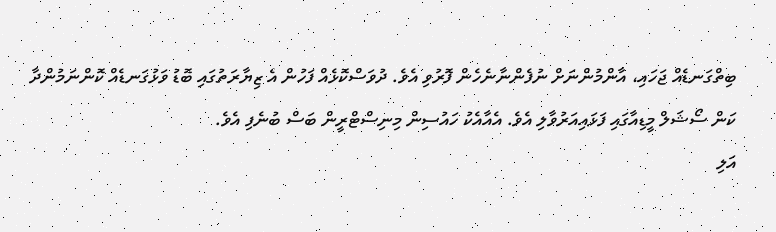ބިތްގަނޑެއް ޖަހައި، އާންމުންނަށް ނުފެންނާނެހެން ފޮރުވި އެވެ. ދުވަސްކޮޅެއް ފަހުން އެ ޒިޔާރަތުގައި ބޮޑު ވަޅުގަނޑެއް ކޮންނަމުންދާ ކަން ސޯޝަލް މީޑިއާގައި ފަޅައިއަރުވާލި އެވެ. އެއާއެކު ހައުސިން މިނިސްޓްރީން ބަސް ބުނެފި އެވެ.
އަލި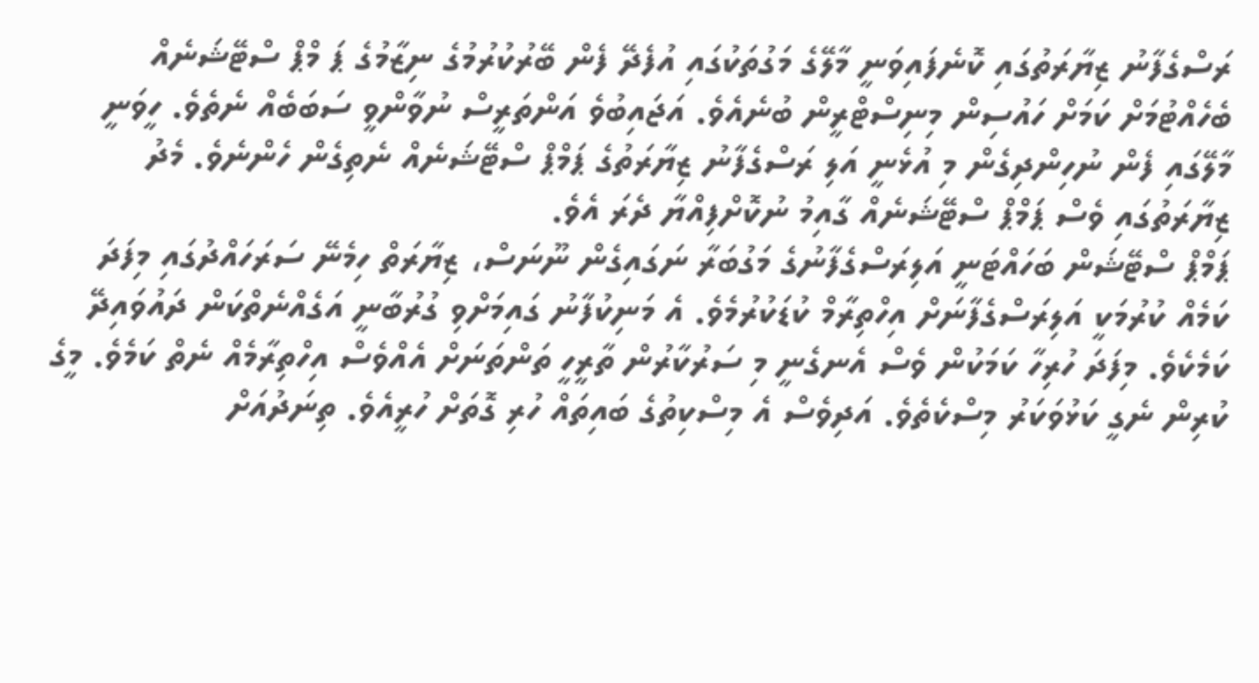ރަސްގެފާނު ޒިޔާރަތުގައި ކޮނެފައިވަނީ މާލޭގެ މަގުތަކުގައި އުފެދޭ ފެން ބޭރުކުރުމުގެ ނިޒާމުގެ ޕަ މްޕް ސްޓޭޝަނެއް ބެހެއްޓުމަށް ކަމަށް ހައުސިން މިނިސްޓްރީން ބުނެއެވެ. އަޖައިބުވެ އަންތަރީސް ނުވާންވީ ސަބަބެއް ނެތެވެ. ހީވަނީ މާލޭގައި ފެން ނުހިންދިގެން މި އުޅެނީ އަލި ރަސްގެފާނު ޒިޔާރަތުގެ ޕަމްޕް ސްޓޭޝަނެއް ނެތިގެން ހެންނެވެ. މެދު ޒިޔާރަތުގައި ވެސް ޕަމްޕް ސްޓޭޝަނެއް ގާއިމު ނުކޮށްފިއްޔާ ދެރަ އެވެ.
ޕަމްޕް ސްޓޭޝަން ބަހައްޓަނީ އަލިރަސްގެފާނުގެ މަގުބަރާ ނަގައިގެން ނޫނަސް، ޒިޔާރަތް ހިމެނޭ ސަރަހައްދުގައި މިފަދަ ކަމެއް ކުރުމަކީ އަލިރަސްގެފާނަށް އިހްތިރާމް ކުޑަކުރުމެވެ. އެ މަނިކުފާނު ގައިމަށްވި ގުރުބާނީ އަގެއްނެތްކަން ދައުވައިދޭ ކަމެކެވެ. މިފަދަ ހުރިހާ ކަމަކުން ވެސް އެނގެނީ މި ސަރުކާރުން ތާރީހީ ތަންތަނަށް އެއްވެސް އިހްތިރާމެއް ނެތް ކަމެވެ. މީގެ ކުރިން ނެގީ ކަޅުވަކަރު މިސްކެތެވެ. އަދިވެސް އެ މިސްކިތުގެ ބައިތައް ހުރި ގޮތަށް ހުރީއެވެ. ތިނަދުއަށް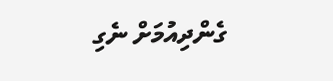ގެންދިއުމަށް ނެގި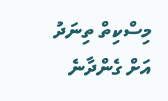މިސްކިތް ތިނަދު އަށް ގެންދާނެ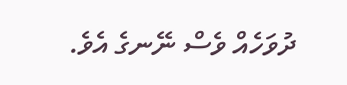ދުވަހެއް ވެސް ނޭނގެ އެވެ.